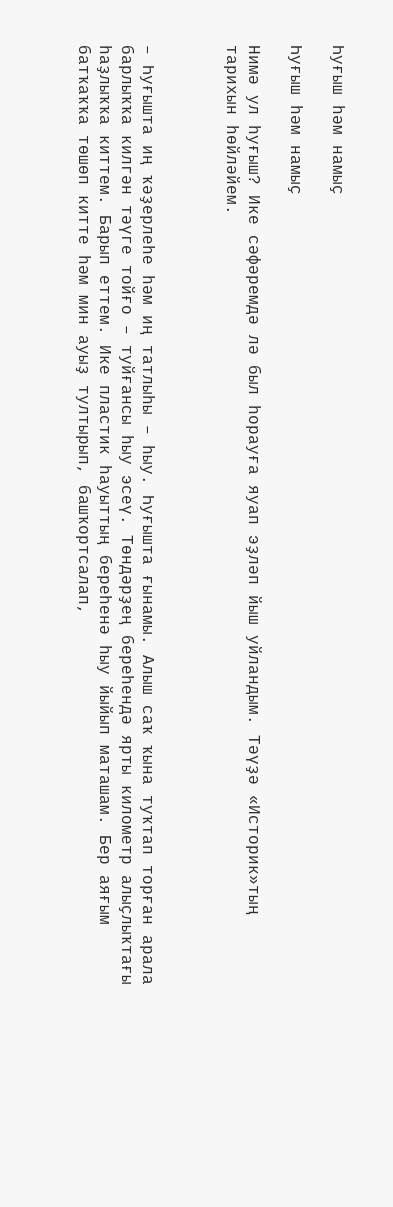Һуғыш һәм намыҫ

Һуғыш һәм намыҫ

Нимә ул һуғыш? Ике сәфәремдә лә был һорауға яуап эҙләп йыш уйландым. Тәүҙә «Историк»тың тарихын һөйләйем.



– Һуғышта иң ҡәҙерлеһе һәм иң татлыһы – һыу. Һуғышта ғынамы. Алыш саҡ ҡына туҡтап торған арала барлыҡҡа килгән тәүге тойғо – туйғансы һыу эсеү. Төндәрҙең береһендә ярты километр алыҫлыҡтағы һаҙлыҡҡа киттем. Барып еттем. Ике пластик һауыттың береһенә һыу йыйып маташам. Бер аяғым батҡаҡҡа төшөп китте һәм мин ауыҙ тултырып, башҡортсалап,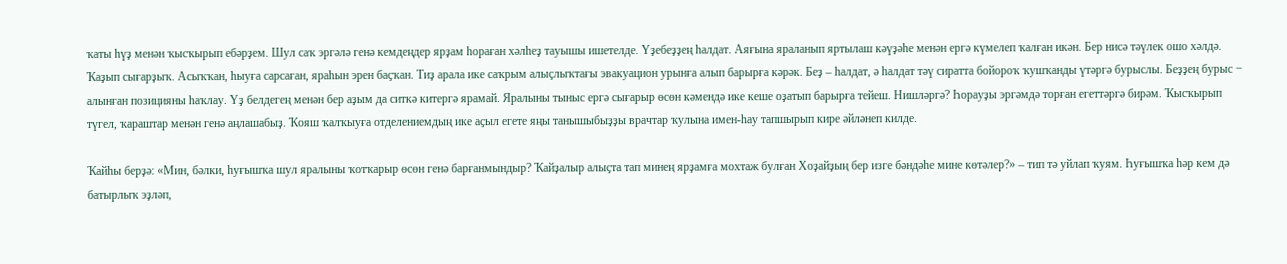ҡаты һүҙ менән ҡысҡырып ебәрҙем. Шул саҡ эргәлә генә кемдеңдер ярҙам һораған хәлһеҙ тауышы ишетелде. Үҙебеҙҙең һалдат. Аяғына яраланып яртылаш кәүҙәһе менән ергә күмелеп ҡалған икән. Бер нисә тәүлек ошо хәлдә. Ҡаҙып сығарҙыҡ. Асыҡҡан, һыуға сарсаған, яраһын эрен баҫҡан. Тиҙ арала ике саҡрым алыҫлыҡтағы эвакуацион урынға алып барырға кәрәк. Беҙ – һалдат, ә һалдат тәү сиратта бойороҡ ҡушҡанды үтәргә бурыслы. Беҙҙең бурыс − алынған позицияны һаҡлау. Үҙ белдегең менән бер аҙым да ситкә китергә ярамай. Яралыны тыныс ергә сығарыр өсөн кәмендә ике кеше оҙатып барырға тейеш. Нишләргә? Һорауҙы эргәмдә торған егеттәргә бирәм. Ҡысҡырып түгел, ҡараштар менән генә аңлашабыҙ. Ҡояш ҡалҡыуға отделениемдың ике аҫыл егете яңы танышыбыҙҙы врачтар ҡулына имен-һау тапшырып кире әйләнеп килде.

Ҡайһы берҙә: «Мин, бәлки, һуғышҡа шул яралыны ҡотҡарыр өсөн генә барғанмындыр? Ҡайҙалыр алыҫта тап минең ярҙамға мохтаж булған Хоҙайҙың бер изге бәндәһе мине көтәлер?» – тип тә уйлап ҡуям. Һуғышҡа һәр кем дә батырлыҡ эҙләп,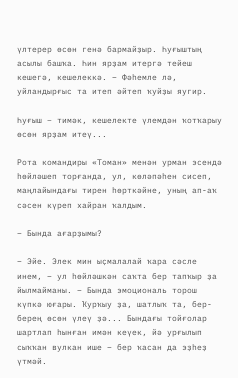үлтерер өсөн генә бармайҙыр. Һуғыштың асылы башҡа. Һин ярҙам итергә тейеш кешегә, кешелеккә. – Фәһемле лә, уйландырғыс та итеп әйтеп ҡуйҙы яугир.

Һуғыш − тимәк, кешелекте үлемдән ҡотҡарыу өсөн ярҙам итеү...

Рота командиры «Томан» менән урман эсендә һөйләшеп торғанда, ул, көләпәһен сисеп, маңлайындағы тирен һөрткәйне, уның ап-аҡ сәсен күреп хайран ҡалдым.

– Бында ағарҙымы?

– Эйе. Элек мин ыҫмалалай ҡара сәсле инем, – ул һөйләшкән саҡта бер тапҡыр ҙа йылмайманы. – Бында эмоциональ торош күпкә юғары. Ҡурҡыу ҙа, шатлыҡ та, бер-берең өсөн үлеү ҙә... Бындағы тойғолар шартлап һынған имән кеүек, йә урғылып сыҡҡан вулкан ише – бер ҡасан да эҙһеҙ үтмәй.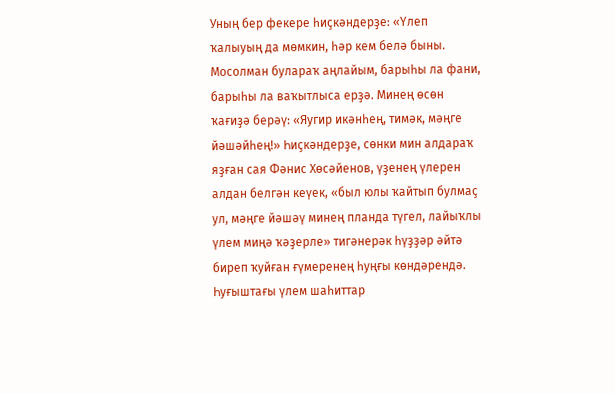Уның бер фекере һиҫкәндерҙе: «Үлеп ҡалыуың да мөмкин, һәр кем белә быны. Мосолман булараҡ аңлайым, барыһы ла фани, барыһы ла ваҡытлыса ерҙә. Минең өсөн ҡағиҙә берәү: «Яугир икәнһең, тимәк, мәңге йәшәйһең!» Һиҫкәндерҙе, сөнки мин алдараҡ яҙған сая Фәнис Хөсәйенов, үҙенең үлерен алдан белгән кеүек, «был юлы ҡайтып булмаҫ ул, мәңге йәшәү минең планда түгел, лайыҡлы үлем миңә ҡәҙерле» тигәнерәк һүҙҙәр әйтә биреп ҡуйған ғүмеренең һуңғы көндәрендә. Һуғыштағы үлем шаһиттар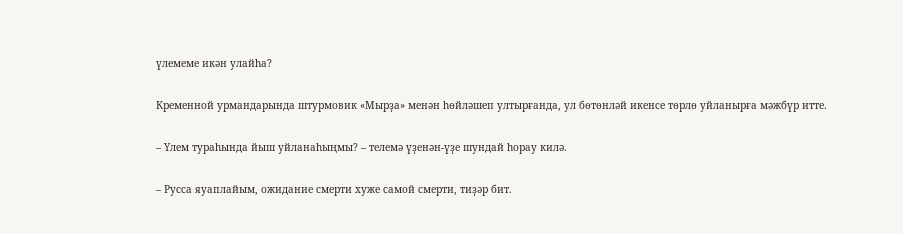үлемеме икән улайһа?

Кременной урмандарында штурмовик «Мырҙа» менән һөйләшеп ултырғанда, ул бөтөнләй икенсе төрлө уйланырға мәжбүр итте.

– Үлем тураһында йыш уйланаһыңмы? – телемә үҙенән-үҙе шундай һорау килә.

– Русса яуаплайым, ожидание смерти хуже самой смерти, тиҙәр бит.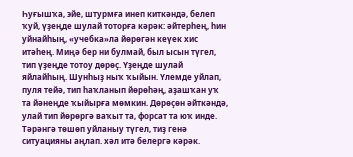Һуғышҡа, эйе, штурмға инеп киткәндә, белеп ҡуй, үҙеңде шулай тоторға кәрәк: әйтерһең, һин уйнайһың, «учебка»ла йөрөгән кеүек хис итәһең. Миңә бер ни булмай, был ысын түгел, тип үҙеңде тотоу дөрөҫ. Үҙеңде шулай яйлайһың. Шунһыҙ ныҡ ҡыйын. Үлемде уйлап, пуля тейә, тип һаҡланып йөрөһәң, аҙашҡан уҡ та йәнеңде ҡыйырға мөмкин. Дөрөҫөн әйткәндә, улай тип йөрөргә ваҡыт та, форсат та юҡ инде. Тәрәнгә төшөп уйланыу түгел, тиҙ генә ситуацияны аңлап. хәл итә белергә кәрәк.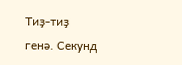Тиҙ-тиҙ генә. Секунд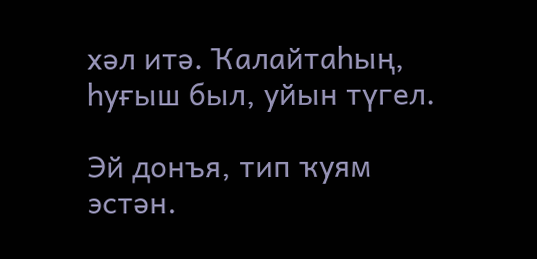хәл итә. Ҡалайтаһың, һуғыш был, уйын түгел.

Эй донъя, тип ҡуям эстән.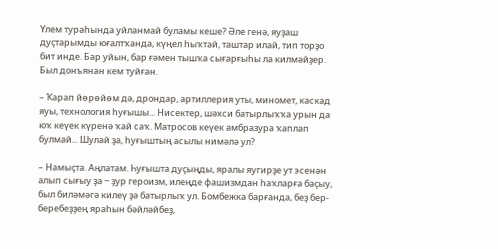Үлем тураһында уйланмай буламы кеше? Әле генә, яуҙаш дуҫтарымды юғалтҡанда, күңел һыҡтай, таштар илай, тип торҙо бит инде. Бар уйын, бар ғәмен тышҡа сығарғыһы ла килмәйҙер. Был донъянан кем туйған.

– Ҡарап йөрөйөм дә, дрондар, артиллерия уты, миномет, каскад яуы, технология һуғышы... Нисектер, шәхси батырлыҡҡа урын да юҡ кеүек күренә ҡай саҡ. Матросов кеүек амбразура ҡаплап булмай... Шулай ҙа, һуғыштың асылы нимәлә ул?

– Намыҫта. Аңлатам. Һуғышта дуҫыңды, яралы яугирҙе ут эсенән алып сығыу ҙа − ҙур героизм, илеңде фашизмдан һаҡларға баҫыу, был биләмәгә килеү ҙә батырлыҡ ул. Бомбежка барғанда, беҙ бер-беребеҙҙең яраһын бәйләйбеҙ,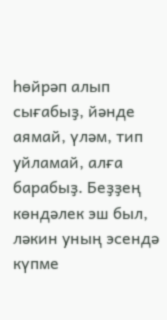һөйрәп алып сығабыҙ, йәнде аямай, үләм, тип уйламай, алға барабыҙ. Беҙҙең көндәлек эш был, ләкин уның эсендә күпме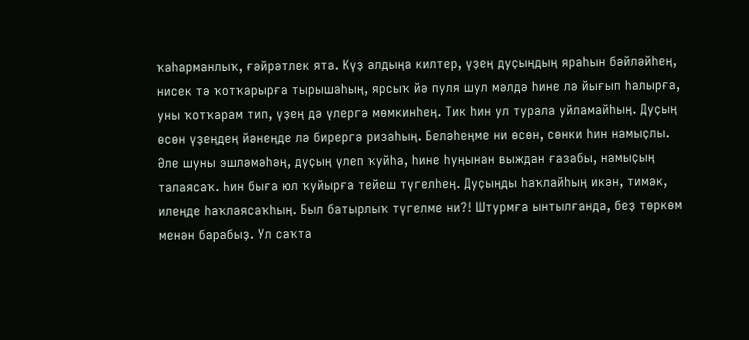ҡаһарманлыҡ, ғәйрәтлек ята. Күҙ алдыңа килтер, үҙең дуҫыңдың яраһын бәйләйһең, нисек тә ҡотҡарырға тырышаһың, ярсыҡ йә пуля шул мәлдә һине лә йығып һалырға, уны ҡотҡарам тип, үҙең дә үлергә мөмкинһең. Тик һин ул турала уйламайһың. Дуҫың өсөн үҙеңдең йәнеңде лә бирергә ризаһың. Беләһеңме ни өсөн, сөнки һин намыҫлы. Әле шуны эшләмәһәң, дуҫың үлеп ҡуйһа, һине һуңынан выждан ғазабы, намыҫың талаясаҡ. Һин быға юл ҡуйырға тейеш түгелһең. Дуҫыңды һаҡлайһың икән, тимәк, илеңде һаҡлаясаҡһың. Был батырлыҡ түгелме ни?! Штурмға ынтылғанда, беҙ төркөм менән барабыҙ. Ул саҡта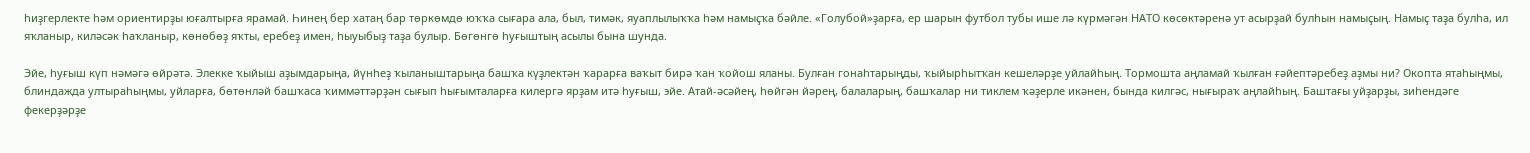һиҙгерлекте һәм ориентирҙы юғалтырға ярамай. Һинең бер хатаң бар төркөмдө юҡҡа сығара ала, был, тимәк, яуаплылыҡҡа һәм намыҫҡа бәйле. «Голубой»ҙарға, ер шарын футбол тубы ише лә күрмәгән НАТО көсөктәренә ут асырҙай булһын намыҫың. Намыҫ таҙа булһа, ил яҡланыр, киләсәк һаҡланыр, көнөбөҙ яҡты, еребеҙ имен, һыуыбыҙ таҙа булыр. Бөгөнгө һуғыштың асылы бына шунда.

Эйе, һуғыш күп нәмәгә өйрәтә. Элекке ҡыйыш аҙымдарыңа, йүнһеҙ ҡыланыштарыңа башҡа күҙлектән ҡарарға ваҡыт бирә ҡан ҡойош яланы. Булған гонаһтарыңды, ҡыйырһытҡан кешеләрҙе уйлайһың. Тормошта аңламай ҡылған ғәйептәребеҙ аҙмы ни? Окопта ятаһыңмы, блиндажда ултыраһыңмы, уйларға, бөтөнләй башҡаса ҡиммәттәрҙән сығып һығымталарға килергә ярҙам итә һуғыш, эйе. Атай-әсәйең, һөйгән йәрең, балаларың, башҡалар ни тиклем ҡәҙерле икәнен, бында килгәс, нығыраҡ аңлайһың. Баштағы уйҙарҙы, зиһендәге фекерҙәрҙе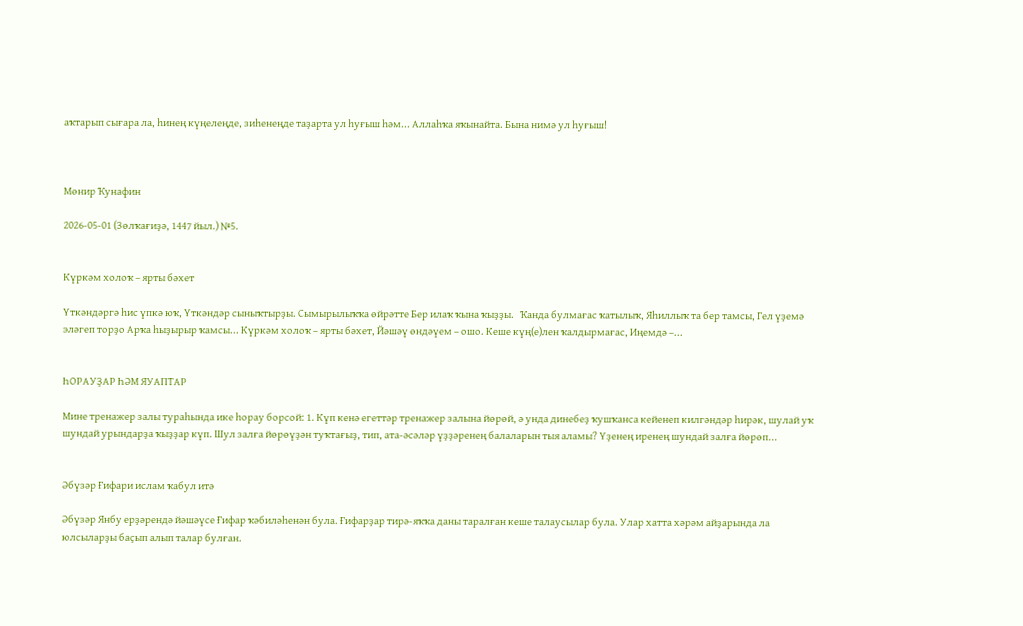аҡтарып сығара ла, һинең күңелеңде, зиһенеңде таҙарта ул һуғыш һәм... Аллаһҡа яҡынайта. Бына нимә ул һуғыш!



Мөнир Ҡунафин

2026-05-01 (Зөлҡағиҙә, 1447 йыл.) №5.


Күркәм холоҡ – ярты бәхет

Үткәндәргә һис үпкә юҡ, Үткәндәр сыныҡтырҙы. Сымырылыҡҡа өйрәтте Бер илаҡ ҡына ҡыҙҙы.   Ҡанда булмағас ҡатылыҡ, Яһиллыҡ та бер тамсы, Гел үҙемә эләгеп торҙо Арҡа һыҙырыр ҡамсы... Күркәм холоҡ – ярты бәхет, Йәшәү өндәүем – ошо. Кеше күң(е)лен ҡалдырмағас, Иңемдә –...


ҺОРАУҘАР ҺӘМ ЯУАПТАР

Мине тренажер залы тураһында ике һорау борсой: 1. Күп кенә егеттәр тренажер залына йөрөй, ә унда динебеҙ ҡушҡанса кейенеп килгәндәр һирәк, шулай уҡ шундай урындарҙа ҡыҙҙар күп. Шул залға йөрөүҙән туҡтағыҙ, тип, ата-әсәләр үҙҙәренең балаларын тыя аламы? Үҙенең иренең шундай залға йөрөп...


Әбүзәр Ғифари ислам ҡабул итә

Әбүзәр Янбу ерҙәрендә йәшәүсе Ғифар ҡәбиләһенән була. Ғифарҙар тирә-яҡҡа даны таралған кеше талаусылар була. Улар хатта хәрәм айҙарында ла юлсыларҙы баҫып алып талар булған.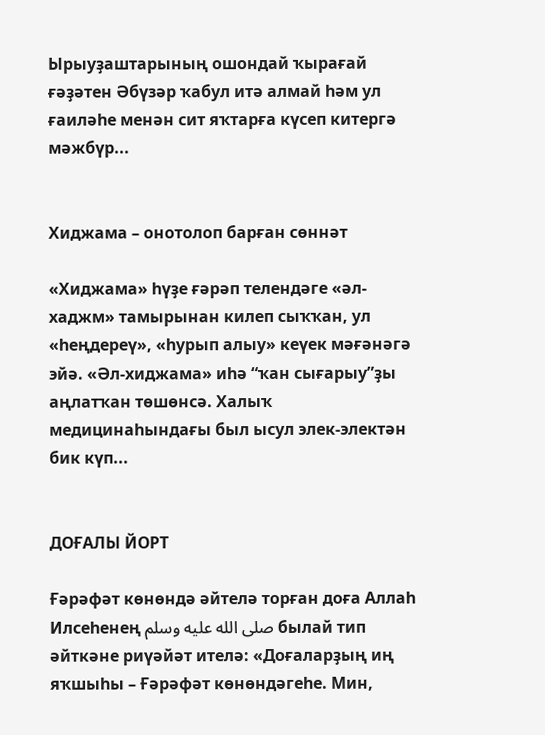Ырыуҙаштарының ошондай ҡырағай ғәҙәтен Әбүзәр ҡабул итә алмай һәм ул ғаиләһе менән сит яҡтарға күсеп китергә мәжбүр...


Хиджама – онотолоп барған сөннәт

«Хиджама» һүҙе ғәрәп телендәге «әл-хаджм» тамырынан килеп сыҡҡан, ул «һеңдереү», «һурып алыу» кеүек мәғәнәгә эйә. «Әл-хиджама» иһә “ҡан сығарыу”ҙы аңлатҡан төшөнсә. Халыҡ медицинаһындағы был ысул элек-электән бик күп...


ДОҒАЛЫ ЙОРТ

Ғәрәфәт көнөндә әйтелә торған доға Аллаһ Илсеһенең صلى الله عليه وسلم былай тип әйткәне риүәйәт ителә: «Доғаларҙың иң яҡшыһы – Ғәрәфәт көнөндәгеһе. Мин,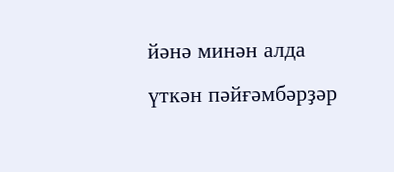йәнә минән алда үткән пәйғәмбәрҙәр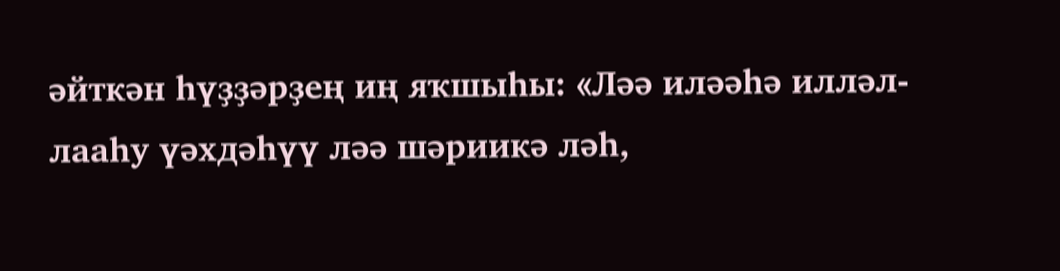әйткән һүҙҙәрҙең иң яҡшыһы: «Ләә иләәһә илләл-лааһу үәхдәһүү ләә шәриикә ләһ,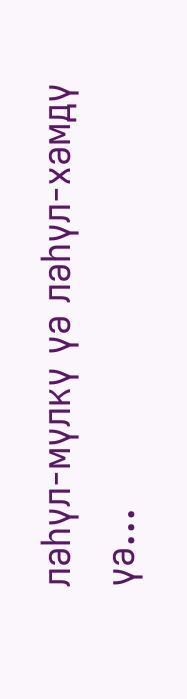ләһүл-мүлкү үә ләһүл-хәмдү үә...